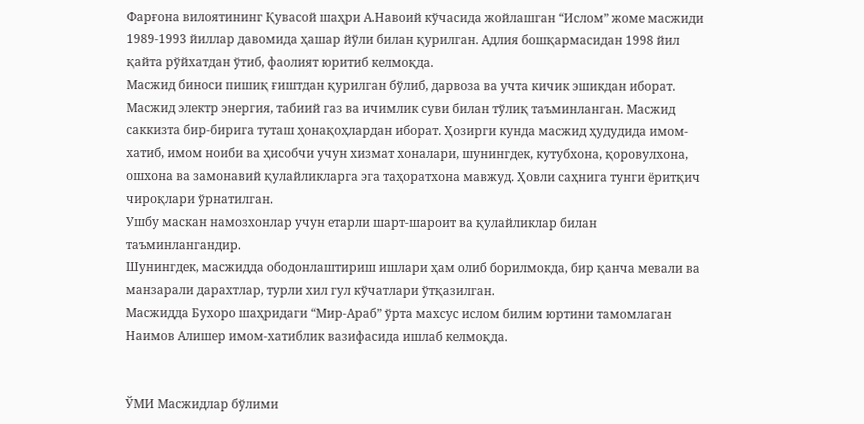Фарғона вилоятининг Қувасой шаҳри А.Навоий кўчасида жойлашган “Ислом” жоме масжиди 1989-1993 йиллар давомида ҳашар йўли билан қурилган. Адлия бошқармасидан 1998 йил қайта рўйхатдан ўтиб, фаолият юритиб келмоқда.
Масжид биноси пишиқ ғиштдан қурилган бўлиб, дарвоза ва учта кичик эшикдан иборат. Масжид электр энергия, табиий газ ва ичимлик суви билан тўлиқ таъминланган. Масжид саккизта бир-бирига туташ ҳонақоҳлардан иборат. Ҳозирги кунда масжид ҳудудида имом-хатиб, имом ноиби ва ҳисобчи учун хизмат хоналари, шунингдек, кутубхона, қоровулхона, ошхона ва замонавий қулайликларга эга таҳоратхона мавжуд. Ҳовли саҳнига тунги ёритқич чироқлари ўрнатилган.
Ушбу маскан намозхонлар учун етарли шарт-шароит ва қулайликлар билан таъминлангандир.
Шунингдек, масжидда ободонлаштириш ишлари ҳам олиб борилмокда, бир қанча мевали ва манзарали дарахтлар, турли хил гул кўчатлари ўтқазилган.
Масжидда Бухоро шаҳридаги “Мир-Араб” ўрта махсус ислом билим юртини тамомлаган Наимов Алишер имом-хатиблик вазифасида ишлаб келмоқда.


ЎМИ Масжидлар бўлими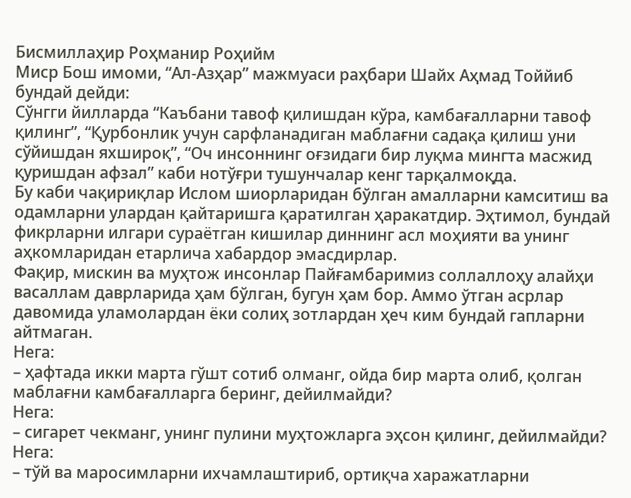Бисмиллаҳир Роҳманир Роҳийм
Миср Бош имоми, “Ал-Азҳар” мажмуаси раҳбари Шайх Аҳмад Тоййиб бундай дейди:
Сўнгги йилларда “Каъбани тавоф қилишдан кўра, камбағалларни тавоф қилинг”, “Қурбонлик учун сарфланадиган маблағни садақа қилиш уни сўйишдан яхшироқ”, “Оч инсоннинг оғзидаги бир луқма мингта масжид қуришдан афзал” каби нотўғри тушунчалар кенг тарқалмоқда.
Бу каби чақириқлар Ислом шиорларидан бўлган амалларни камситиш ва одамларни улардан қайтаришга қаратилган ҳаракатдир. Эҳтимол, бундай фикрларни илгари сураётган кишилар диннинг асл моҳияти ва унинг аҳкомларидан етарлича хабардор эмасдирлар.
Фақир, мискин ва муҳтож инсонлар Пайғамбаримиз соллаллоҳу алайҳи васаллам даврларида ҳам бўлган, бугун ҳам бор. Аммо ўтган асрлар давомида уламолардан ёки солиҳ зотлардан ҳеч ким бундай гапларни айтмаган.
Нега:
– ҳафтада икки марта гўшт сотиб олманг, ойда бир марта олиб, қолган маблағни камбағалларга беринг, дейилмайди?
Нега:
– сигарет чекманг, унинг пулини муҳтожларга эҳсон қилинг, дейилмайди?
Нега:
– тўй ва маросимларни ихчамлаштириб, ортиқча харажатларни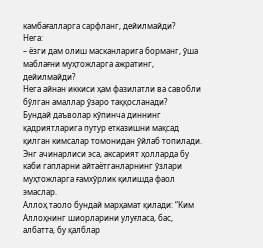камбағалларга сарфланг, дейилмайди?
Нега:
– ёзги дам олиш масканларига борманг, ўша маблағни муҳтожларга ажратинг, дейилмайди?
Нега айнан иккиси ҳам фазилатли ва савобли бўлган амаллар ўзаро таққосланади?
Бундай даъволар кўпинча диннинг қадриятларига путур етказишни мақсад қилган кимсалар томонидан ўйлаб топилади. Энг ачинарлиси эса, аксарият ҳолларда бу каби гапларни айтаётганларнинг ўзлари муҳтожларга ғамхўрлик қилишда фаол эмаслар.
Аллоҳ таоло бундай марҳамат қилади: “Ким Аллоҳнинг шиорларини улуғласа, бас, албатта, бу қалблар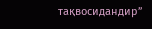тақвосидандир”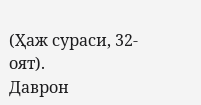(Ҳаж сураси, 32-оят).
Даврон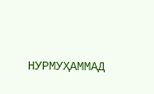НУРМУҲАММАД